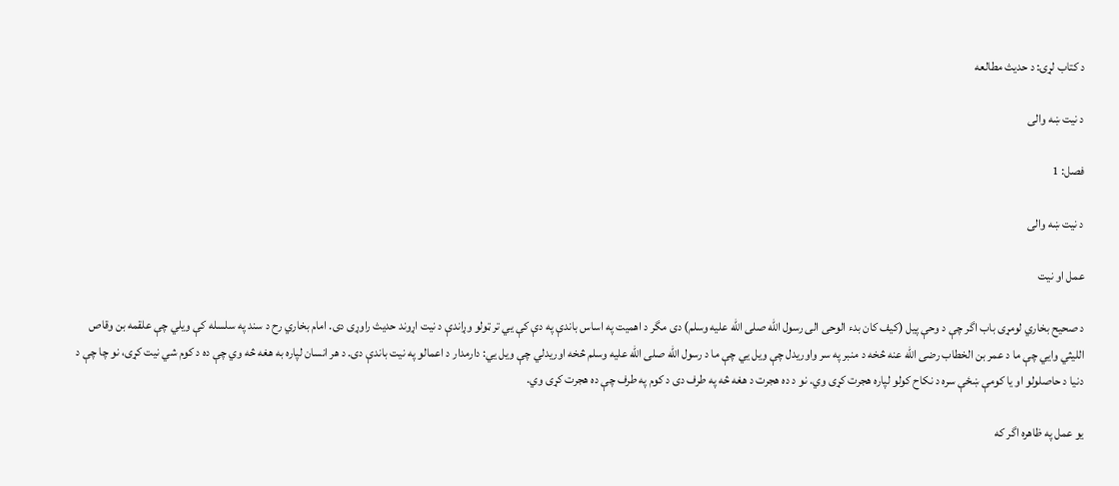د کتاب لړۍ: د حديث مطالعه

د نيت ښه والى

فصل: 1

د نيت ښه والى

عمل او نيت

د صحيح بخاري لومړى باب اگر چې د وحې پيل (کيف کان بدء الوحى الى رسول الله صلى الله عليه وسلم) دى مگر د اهميت په اساس باندې په دې کې يي تر ټولو وړاندې د نيت اړوند حديث راوړى دى. امام بخاري رح د سند په سلسله کې ويلي چې علقمه بن وقاص الليثي وايي چې ما د عمر بن الخطاب رضى الله عنه څخه د منبر په سر واوريدل چې ويل يي چې ما د رسول الله صلى الله عليه وسلم څخه اوريدلي چې ويل يي: دارمدار د اعمالو په نيت باندې دى. د هر انسان لپاره به هغه څه وي چې ده د کوم شي نيت کړى، نو چا چې د دنيا د حاصلولو او يا کومې ښځې سره د نکاح کولو لپاره هجرت کړى وي. نو د ده هجرت د هغه څه په طرف دى د کوم په طرف چې ده هجرت کړى وي.

يو عمل په ظاهره اگر که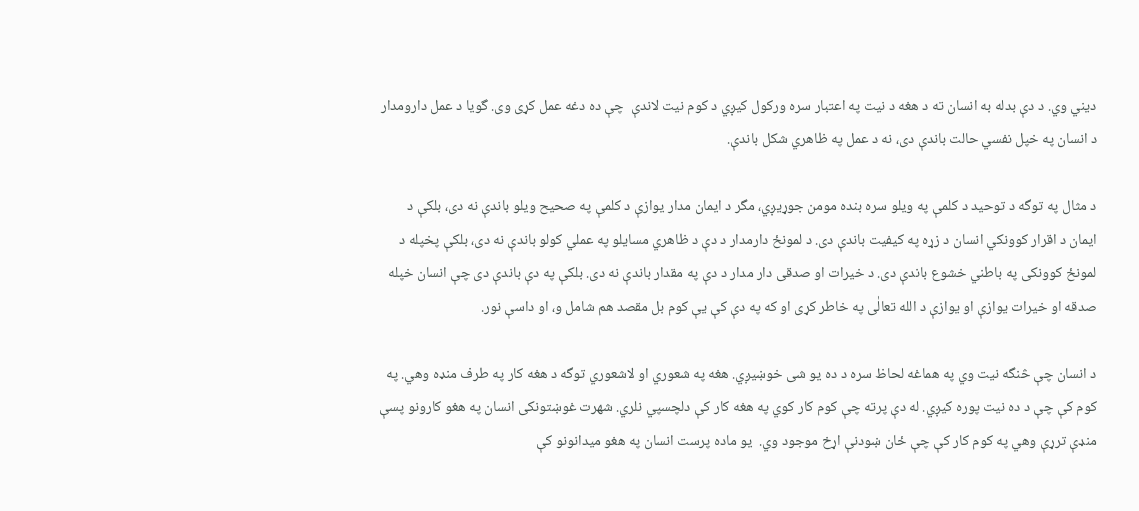ديني وي. د دې بدله به انسان ته د هغه د نيت په اعتبار سره ورکول کيږي د کوم نيت لاندې  چې ده دغه عمل کړى وى. گويا د عمل دارومدار د انسان په خپل نفسي حالت باندې دى، نه د عمل په ظاهري شکل باندې.

د مثال په توگه د توحيد د کلمې په ويلو سره بنده مومن جوړيږي، مگر د ايمان مدار يوازې د کلمې په صحيح ويلو باندې نه دى، بلکې د ايمان د اقرار کوونکي انسان د زړه په کيفيت باندې دى. د لمونځ دارمدار د دې د ظاهري مسايلو په عملي کولو باندې نه دى، بلکې پخپله د لمونځ کوونکى په باطني خشوع باندې دى. د خيرات او صدقى دار مدار د دې په مقدار باندې نه دى. بلکې په دې باندې دى چې انسان خپله صدقه او خيرات يوازې او يوازې د الله تعالٰى په خاطر کړى او که په دې کې يې کوم بل مقصد هم شامل و، او داسې نور.

د انسان چې څنگه نيت وي په هماغه لحاظ سره د ده يو شى خوښيږي. هغه په شعوري او لاشعوري توگه د هغه کار په طرف منډه وهي. په کوم کې چې د ده نيت پوره کيږي. له دې پرته چې کوم کار کوي په هغه کار کې دلچسپي نلري. شهرت غوښتونکى انسان په هغو کارونو پسې منډې ترړې وهي په کوم کار کې چې ځان ښودنې اړخ موجود وي.  يو ماده پرست انسان په هغو ميدانونو کې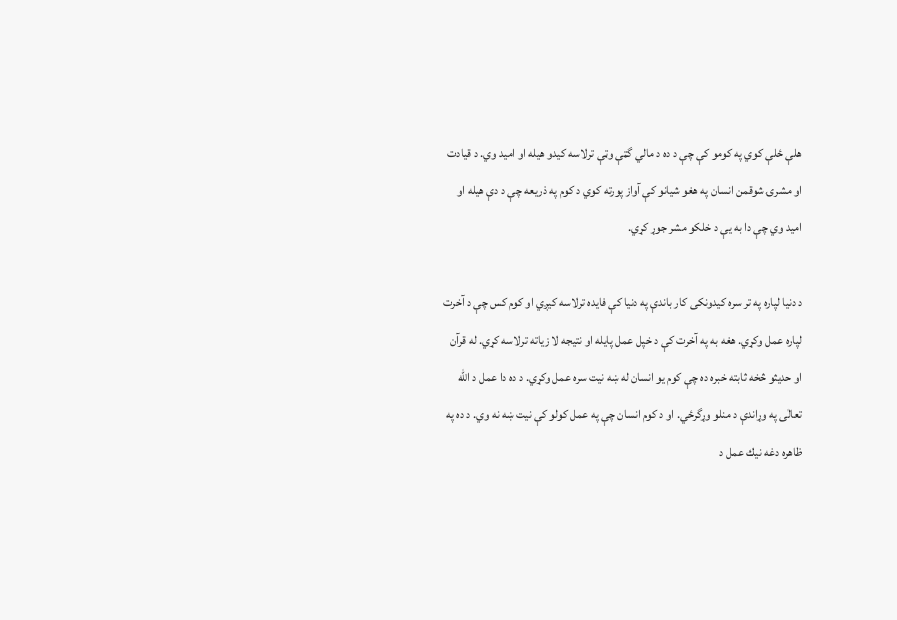هلې ځلې کوي په کومو کې چې د ده د مالي گټې وټې ترلاسه کيدو هيله او اميد وي. د قيادت او مشرۍ شوقمن انسان په هغو شيانو کې آواز پورته کوي د کوم په ذريعه چې د دې هيله او اميد وي چې دا به يې د خلکو مشر جوړ کړي.

د دنيا لپاره په تر سره کيدونکى کار باندې په دنيا کې فايده ترلاسه کيږي او کوم کس چې د آخرت لپاره عمل وکړي. هغه به په آخرت کې د خپل عمل پايله او نتيجه لا زياته ترلاسه کړي. له قرآن او حديثو څخه ثابته خبره ده چې کوم يو انسان له ښه نيت سره عمل وکړي. د ده دا عمل د الله تعالٰى په وړاندې د منلو وړگرځي. او د کوم انسان چې په عمل کولو کې نيت ښه نه وي. د ده په ظاهره دغه نيك عمل د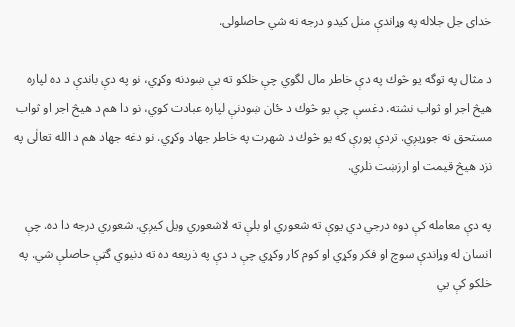خداى جل جلاله په وړاندې منل کيدو درجه نه شي حاصلولى.

د مثال په توگه يو څوك په دې خاطر مال لگوي چې خلکو ته يې ښودنه وکړي، نو په دې باندې د ده لپاره هيڅ اجر او ثواب نشته. دغسې چې يو څوك د ځان ښودنې لپاره عبادت کوي، نو دا هم د هيڅ اجر او ثواب مستحق نه جوړيږي. تردې پورې که يو څوك د شهرت په خاطر جهاد وکړي. نو دغه جهاد هم د الله تعالٰى په نزد هيڅ قيمت او ارزښت نلري.

په دې معامله کې دوه درجي دي يوې ته شعوري او بلې ته لاشعوري ويل کيږي. شعوري درجه دا ده. چې انسان له وړاندې سوچ او فکر وکړي او کوم کار وکړي چې د دې په ذريعه ده ته دنيوي گټې حاصلې شي. په خلکو کې يي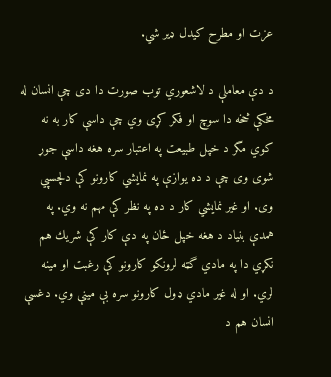عزت او مطرح کيدل ډير شي.

د دې معاملې د لاشعوري توب صورت دا دى چې انسان له مخکې څخه دا سوچ او فکر کړى وي چې داسې کار به نه کوي مگر د خپل طبيعت په اعتبار سره هغه داسې جوړ شوى وى چې د ده يوازې په نمايشي کارونو کې دلچسپي وى. او غير نمايشي کار د ده په نظر کې مهم نه وي. په همدې بنياد د هغه خپل ځان په دې کار کې شريك هم نکړي دا په مادي گټه لرونکو کارونو کې رغبت او مينه لري. او له غير مادي ډول کارونو سره بې مينې وي. دغسې انسان هم د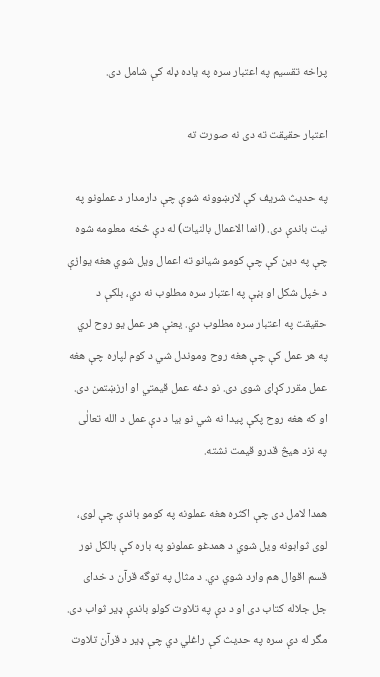پراخه تقسيم په اعتبار سره په ياده ډله کې شامل دى.

اعتبار حقيقت ته دى نه صورت ته

په حديث شريف کې لارښوونه شوې چې دارمدار د عملونو په نيت باندې دى. (انما الاعمال بالنيات) له دې څخه معلومه شوه چې په دين کې چې کومو شيانو ته اعمال ويل شوي هغه يوازې د خپل شکل او بڼې په اعتبار سره مطلوب نه دي، بلکې د حقيقت په اعتبار سره مطلوب دي. يعنې هر عمل يو روح لري په هر عمل کې چې هغه روح وموندل شي د کوم لپاره چې هغه عمل مقرر کړاى شوى دى. نو دغه عمل قيمتي او ارزښتمن دى. او که هغه روح پکې پيدا نه شي نو بيا د دې عمل د الله تعالٰى په نزد هيڅ قدرو قيمت نشته.

همدا لامل دى چې اکثره هغه عملونه په کومو باندې چې لوى، لوى ثوابونه ويل شوي د همدغو عملونو په باره کې بالکل نور قسم اقوال هم وارد شوي دي. د مثال په توگه قرآن د خداى جل جلاله کتاب دى او د دې په تلاوت کولو باندې ډير ثواب دى. مگر له دې سره په حديث کې راغلي دي چې ډير د قرآن تلاوت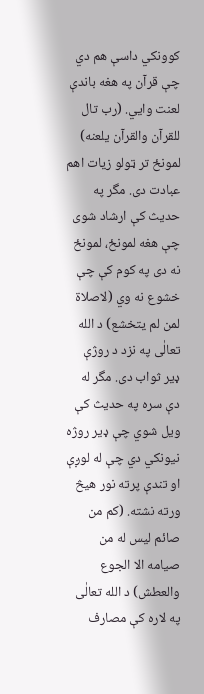کوونکي داسې هم دي چې قرآن په هغه باندې لعنت وايي. (رب تال للقرآن والقرآن يلعنه) لمونځ تر ټولو زيات اهم عبادت دى. مگر په حديث کې ارشاد شوى چې هغه لمونځ، لمونځ نه دى په کوم کې چې خشوع نه وي (لاصلاة لمن لم يتخشع) د الله تعالٰى په نزد د روژې ډير ثواب دى. مگر له دې سره په حديث کې ويل شوي چې ډير روژه نيونکي دي چې له لوږې او تندې پرته نور هيڅ ورته نشته. (کم من صائم ليس له من صيامه الا الجوع والعطش) د الله تعالٰى په لاره کې مصارف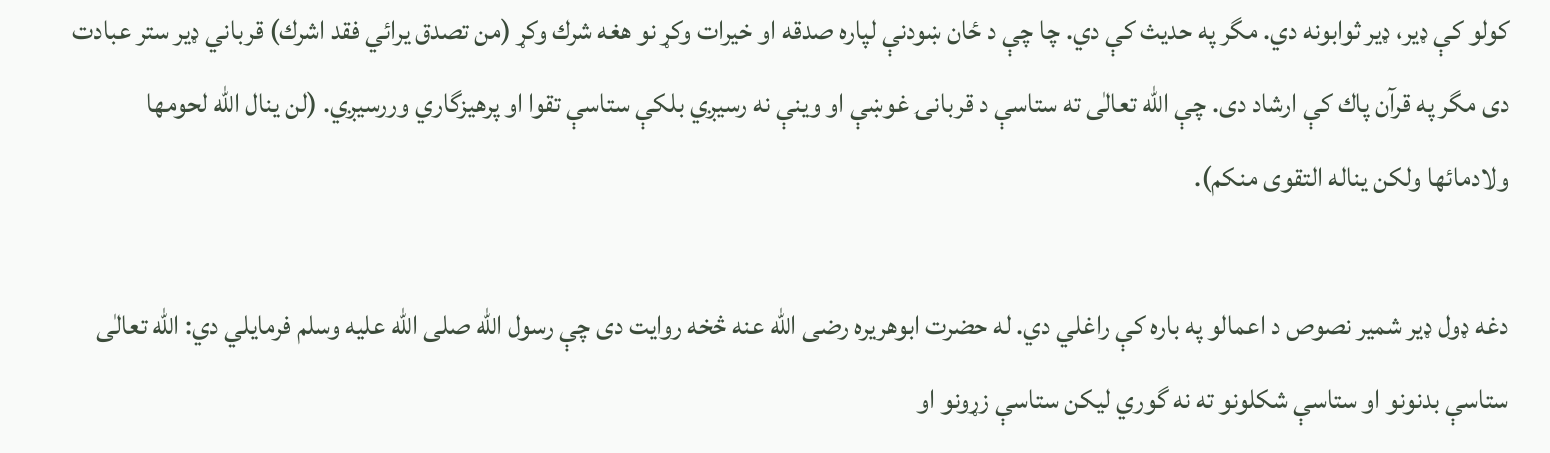کولو کې ډير، ډير ثوابونه دي. مگر په حديث کې دي. چا چې د ځان ښودنې لپاره صدقه او خيرات وکړ نو هغه شرك وکړ (من تصدق يرائي فقد اشرك) قرباني ډير ستر عبادت دى مگر په قرآن پاك کې ارشاد دى. چې الله تعالٰى ته ستاسې د قربانۍ غوښې او وينې نه رسيږي بلکې ستاسې تقوا او پرهيزگاري وررسيږي. (لن ينال الله لحومها ولادمائها ولکن يناله التقوى منکم).

دغه ډول ډير شمير نصوص د اعمالو په باره کې راغلي دي. له حضرت ابوهريره رضى الله عنه څخه روايت دى چې رسول الله صلى الله عليه وسلم فرمايلي دي: الله تعالٰى ستاسې بدنونو او ستاسې شکلونو ته نه گوري ليکن ستاسې زړونو او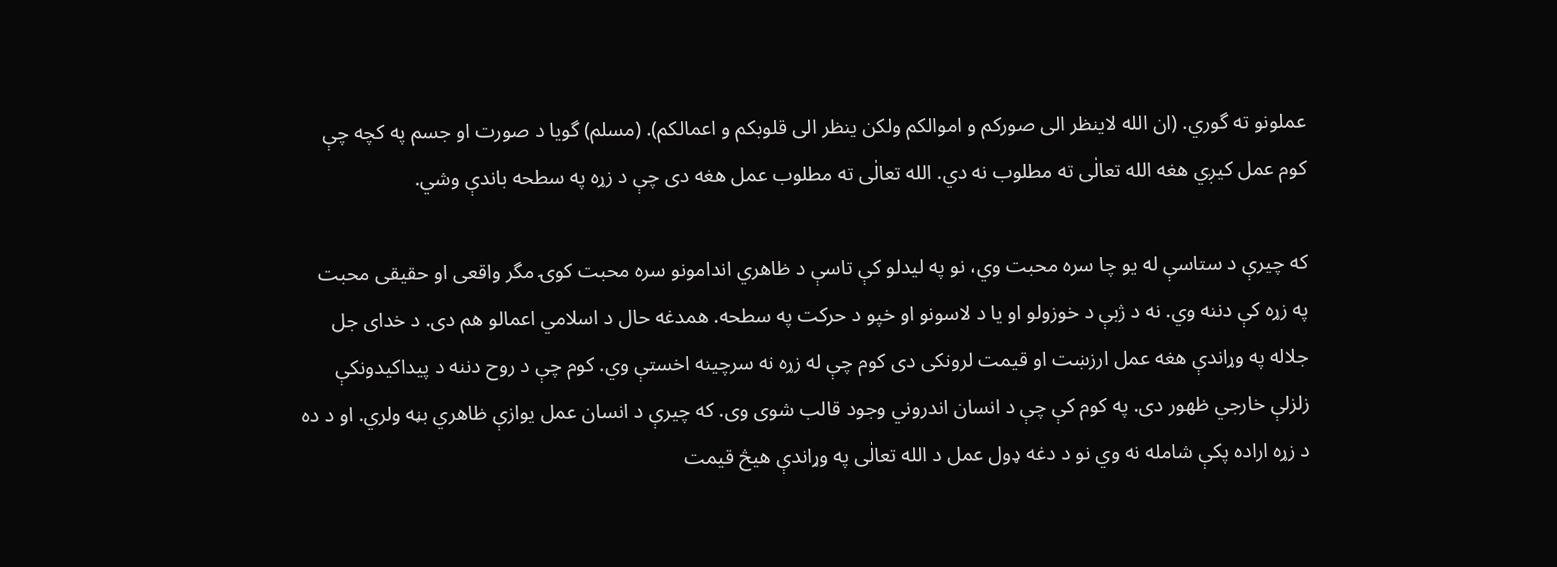عملونو ته گوري. (ان الله لاينظر الى صورکم و اموالکم ولکن ينظر الى قلوبکم و اعمالکم). (مسلم) گويا د صورت او جسم په کچه چې کوم عمل کيږي هغه الله تعالٰى ته مطلوب نه دي. الله تعالٰى ته مطلوب عمل هغه دى چې د زړه په سطحه باندې وشي.

که چيرې د ستاسې له يو چا سره محبت وي، نو په ليدلو کې تاسې د ظاهري اندامونو سره محبت کوۍ مگر واقعى او حقيقى محبت په زړه کې دننه وي. نه د ژبې د خوزولو او يا د لاسونو او خپو د حرکت په سطحه. همدغه حال د اسلامي اعمالو هم دى. د خداى جل جلاله په وړاندې هغه عمل ارزښت او قيمت لرونکى دى کوم چې له زړه نه سرچينه اخستې وي. کوم چې د روح دننه د پيداکيدونکې زلزلې خارجي ظهور دى. په کوم کې چې د انسان اندروني وجود قالب شوى وى. که چيرې د انسان عمل يوازې ظاهري بڼه ولري. او د ده د زړه اراده پکې شامله نه وي نو د دغه ډول عمل د الله تعالٰى په وړاندې هيڅ قيمت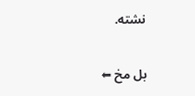نشته.

بل مخ ⬅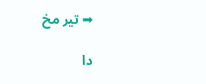➡ تیر مخ

دا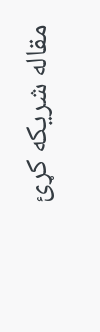مقاله شریکه کړئ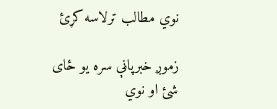نوي مطالب ترلاسه کړئ

زموږ خبرپاڼې سره یو ځای شئ او نوي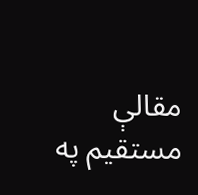مقالې مستقیم په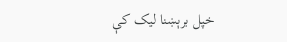خپل برېښنا لیک کې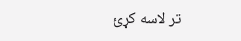تر لاسه کړئ